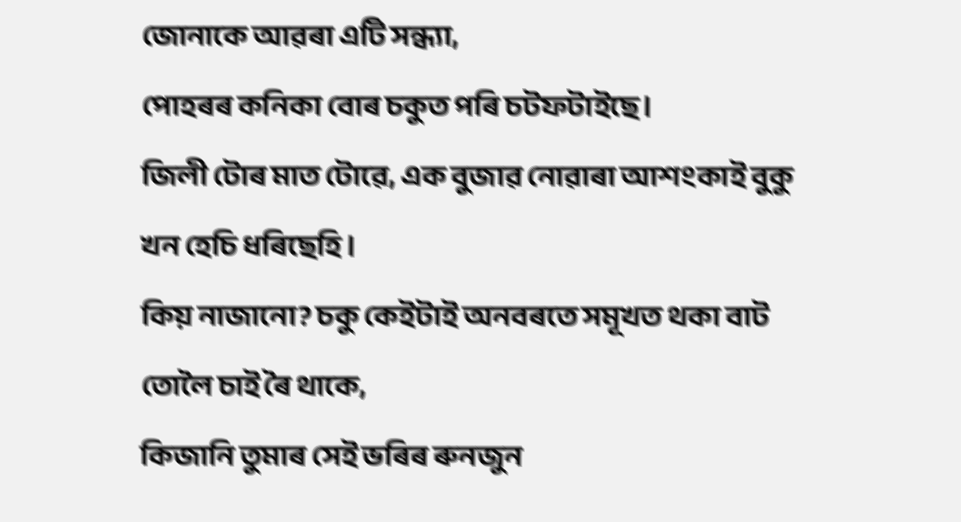জোনাকে আৱৰা এটি সন্ধ্যা,
পোহৰৰ কনিকা বোৰ চকুত পৰি চটফটাইছে।
জিলী টোৰ মাত টোৱে, এক বুজাৱ নোৱাৰা আশংকাই বুকু খন হেচি ধৰিছেহি।
কিয় নাজানো? চকু কেইটাই অনবৰতে সমূখত থকা বাট তোলৈ চাই ৰৈ থাকে,
কিজানি তুমাৰ সেই ভৰিৰ ৰুনজুন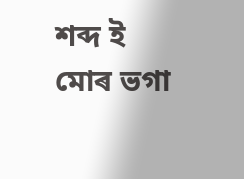শব্দ ই মোৰ ভগা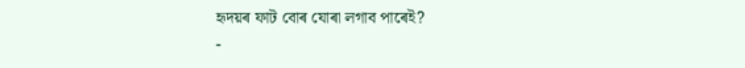হৃদয়ৰ ফাট বোৰ যোৰা লগাব পাৰেই?
-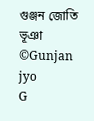গুঞ্জন জোতি ভূঞা
©Gunjan jyo
G